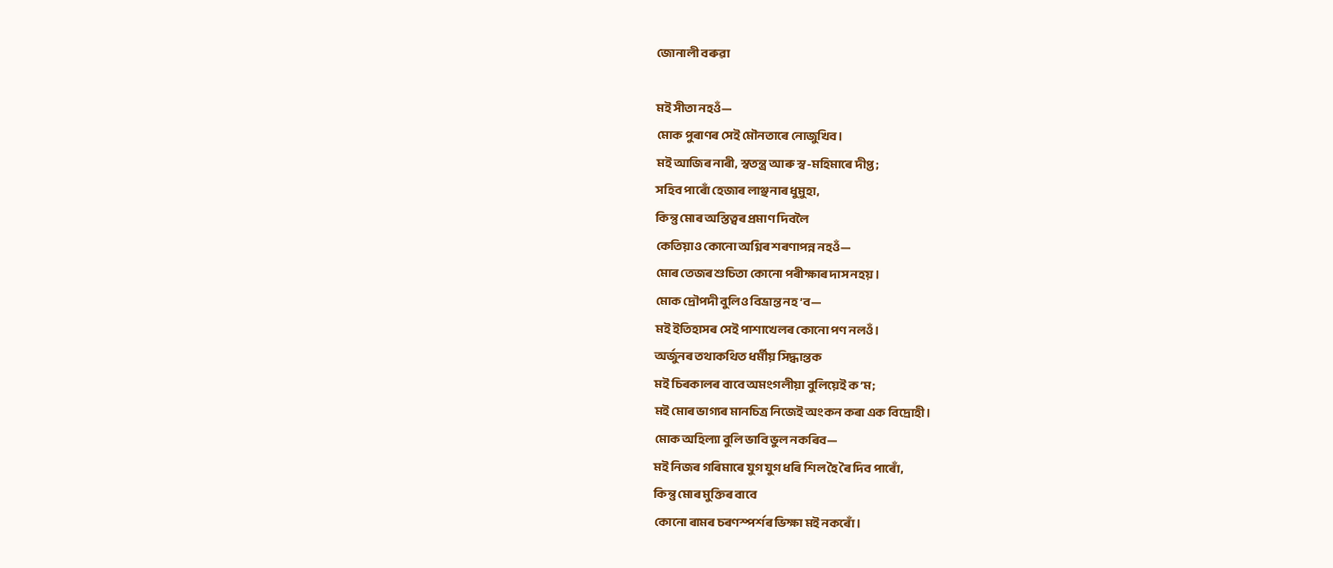জোনালী বৰুৱা

মই সীতা নহওঁ—
মোক পুৰাণৰ সেই মৌনতাৰে নোজুখিব।
মই আজিৰ নাৰী, স্বতন্ত্ৰ আৰু স্ব-মহিমাৰে দীপ্ত;
সহিব পাৰোঁ হেজাৰ লাঞ্ছনাৰ ধুমুহা,
কিন্তু মোৰ অস্তিত্বৰ প্ৰমাণ দিবলৈ
কেতিয়াও কোনো অগ্নিৰ শৰণাপন্ন নহওঁ—
মোৰ তেজৰ শুচিতা কোনো পৰীক্ষাৰ দাস নহয়।
মোক দ্ৰৌপদী বুলিও বিভ্ৰান্ত নহ’ব—
মই ইতিহাসৰ সেই পাশাখেলৰ কোনো পণ নলওঁ।
অৰ্জুনৰ তথাকথিত ধৰ্মীয় সিদ্ধান্তক
মই চিৰকালৰ বাবে অমংগলীয়া বুলিয়েই ক’ম;
মই মোৰ ভাগ্যৰ মানচিত্ৰ নিজেই অংকন কৰা এক বিদ্ৰোহী।
মোক অহিল্যা বুলি ভাবি ভুল নকৰিব—
মই নিজৰ গৰিমাৰে যুগ যুগ ধৰি শিল হৈ ৰৈ দিব পাৰোঁ,
কিন্তু মোৰ মুক্তিৰ বাবে
কোনো ৰামৰ চৰণস্পৰ্শৰ ভিক্ষা মই নকৰোঁ।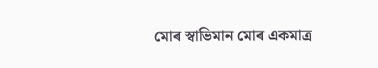মোৰ স্বাভিমান মোৰ একমাত্ৰ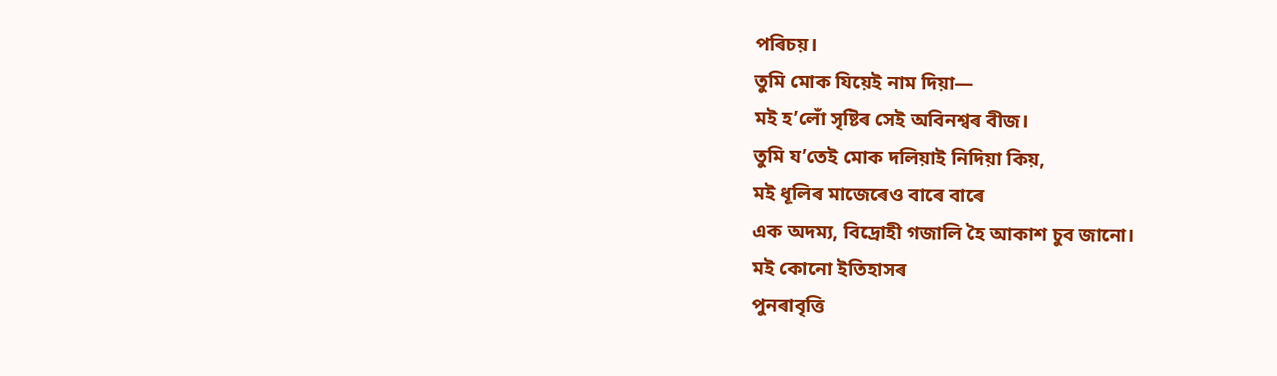পৰিচয়।
তুমি মোক যিয়েই নাম দিয়া—
মই হ’লোঁ সৃষ্টিৰ সেই অবিনশ্বৰ বীজ।
তুমি য’তেই মোক দলিয়াই নিদিয়া কিয়,
মই ধূলিৰ মাজেৰেও বাৰে বাৰে
এক অদম্য, বিদ্ৰোহী গজালি হৈ আকাশ চুব জানো।
মই কোনো ইতিহাসৰ
পুনৰাবৃত্তি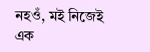নহওঁ, মই নিজেই এক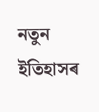নতুন ইতিহাসৰ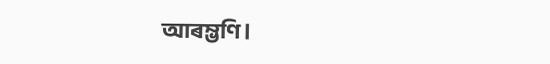আৰম্ভণি।